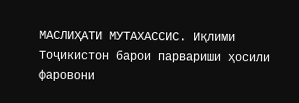МАСЛИҲАТИ МУТАХАССИС. Иқлими Тоҷикистон барои парвариши ҳосили фаровони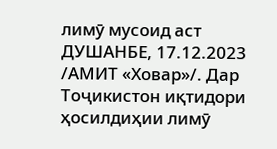лимӯ мусоид аст
ДУШАНБЕ, 17.12.2023 /АМИТ «Ховар»/. Дар Тоҷикистон иқтидори ҳосилдиҳии лимӯ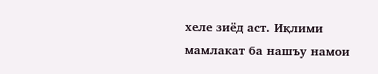хеле зиёд аст. Иқлими мамлакат ба нашъу намои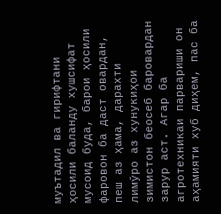муътадил ва гирифтани ҳосили баланду хушсифат мусоид буда, барои ҳосили фаровон ба даст овардан, пеш аз ҳама, дарахти лимӯро аз хунукиҳои зимистон беосеб баровардан зарур аст. Агар ба агротехникаи парвариши он аҳамияти хуб диҳем, пас ба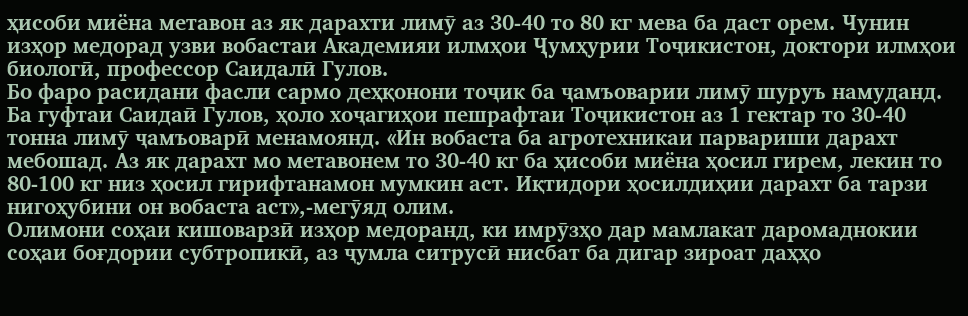ҳисоби миёна метавон аз як дарахти лимӯ аз 30-40 то 80 кг мева ба даст орем. Чунин изҳор медорад узви вобастаи Академияи илмҳои Ҷумҳурии Тоҷикистон, доктори илмҳои биологӣ, профессор Саидалӣ Гулов.
Бо фаро расидани фасли сармо деҳқонони тоҷик ба ҷамъоварии лимӯ шуруъ намуданд.
Ба гуфтаи Саидаӣ Гулов, ҳоло хоҷагиҳои пешрафтаи Тоҷикистон аз 1 гектар то 30-40 тонна лимӯ ҷамъоварӣ менамоянд. «Ин вобаста ба агротехникаи парвариши дарахт мебошад. Аз як дарахт мо метавонем то 30-40 кг ба ҳисоби миёна ҳосил гирем, лекин то 80-100 кг низ ҳосил гирифтанамон мумкин аст. Иқтидори ҳосилдиҳии дарахт ба тарзи нигоҳубини он вобаста аст»,-мегӯяд олим.
Олимони соҳаи кишоварзӣ изҳор медоранд, ки имрӯзҳо дар мамлакат даромаднокии соҳаи боғдории субтропикӣ, аз ҷумла ситрусӣ нисбат ба дигар зироат даҳҳо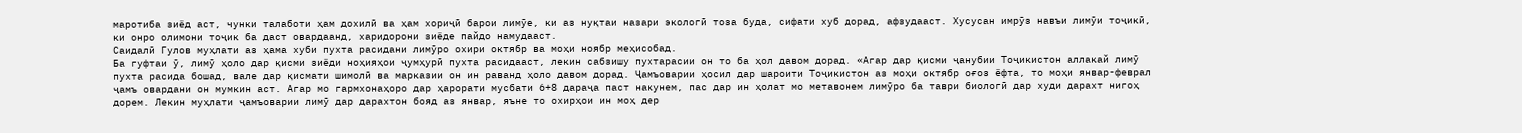маротиба зиёд аст, чунки талаботи ҳам дохилӣ ва ҳам хориҷӣ барои лимӯе, ки аз нуқтаи назари экологӣ тоза буда, сифати хуб дорад, афзудааст. Хусусан имрӯз навъи лимӯи тоҷикӣ, ки онро олимони тоҷик ба даст овардаанд, харидорони зиёде пайдо намудааст.
Саидалӣ Гулов муҳлати аз ҳама хуби пухта расидани лимӯро охири октябр ва моҳи ноябр меҳисобад.
Ба гуфтаи ӯ, лимӯ ҳоло дар қисми зиёди ноҳияҳои ҷумҳурӣ пухта расидааст, лекин сабзишу пухтарасии он то ба ҳол давом дорад. «Агар дар қисми ҷанубии Тоҷикистон аллакай лимӯ пухта расида бошад, вале дар қисмати шимолӣ ва марказии он ин раванд ҳоло давом дорад. Ҷамъоварии ҳосил дар шароити Тоҷикистон аз моҳи октябр оғоз ёфта, то моҳи январ-феврал ҷамъ овардани он мумкин аст. Агар мо гармхонаҳоро дар ҳарорати мусбати 6+8 дараҷа паст накунем, пас дар ин ҳолат мо метавонем лимӯро ба таври биологӣ дар худи дарахт нигоҳ дорем. Лекин муҳлати ҷамъоварии лимӯ дар дарахтон бояд аз январ, яъне то охирҳои ин моҳ дер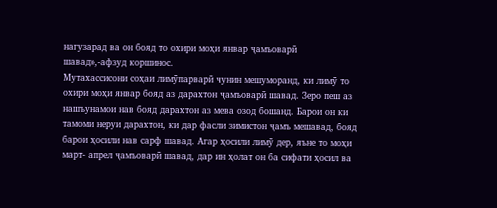нагузарад ва он бояд то охири моҳи январ ҷамъоварӣ шавад»,-афзуд коршинос.
Мутахассисони соҳаи лимӯпарварӣ чунин мешуморанд, ки лимӯ то охири моҳи январ бояд аз дарахтон ҷамъоварӣ шавад. Зеро пеш аз нашъунамои нав бояд дарахтон аз мева озод бошанд. Барои он ки тамоми неруи дарахтон, ки дар фасли зимистон ҷамъ мешавад, бояд барои ҳосили нав сарф шавад. Агар ҳосили лимӯ дер, яъне то моҳи март- апрел ҷамъоварӣ шавад, дар ин ҳолат он ба сифати ҳосил ва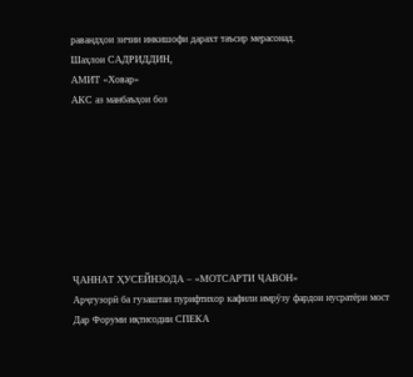равандҳои зичии инкишофи дарахт таъсир мерасонад.
Шаҳлои САДРИДДИН,
АМИТ «Ховар»
АКС аз манбаъҳои боз








ҶАННАТ ҲУСЕЙНЗОДА – «МОТСАРТИ ҶАВОН»
Арҷгузорӣ ба гузаштаи пурифтихор кафили имрӯзу фардои нусратёри мост
Дар Форуми иқтисодии СПЕКА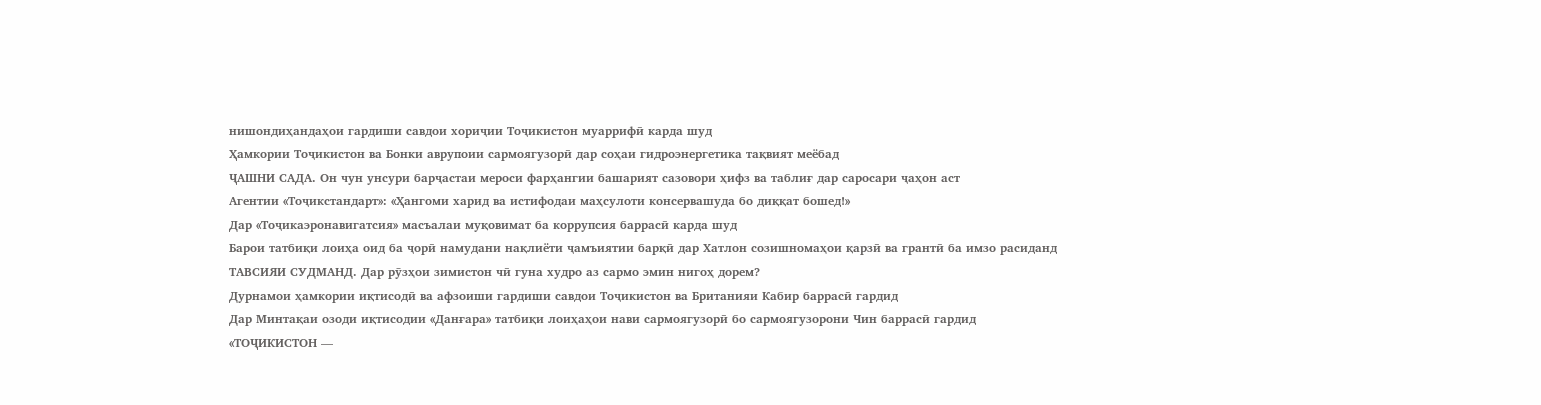нишондиҳандаҳои гардиши савдои хориҷии Тоҷикистон муаррифӣ карда шуд
Ҳамкории Тоҷикистон ва Бонки аврупоии сармоягузорӣ дар соҳаи гидроэнергетика тақвият меёбад
ҶАШНИ САДА. Он чун унсури барҷастаи мероси фарҳангии башарият сазовори ҳифз ва таблиғ дар саросари ҷаҳон аст
Агентии «Тоҷикстандарт»: «Ҳангоми харид ва истифодаи маҳсулоти консервашуда бо диққат бошед!»
Дар «Тоҷикаэронавигатсия» масъалаи муқовимат ба коррупсия баррасӣ карда шуд
Барои татбиқи лоиҳа оид ба ҷорӣ намудани нақлиёти ҷамъиятии барқӣ дар Хатлон созишномаҳои қарзӣ ва грантӣ ба имзо расиданд
ТАВСИЯИ СУДМАНД. Дар рӯзҳои зимистон чӣ гуна худро аз сармо эмин нигоҳ дорем?
Дурнамои ҳамкории иқтисодӣ ва афзоиши гардиши савдои Тоҷикистон ва Британияи Кабир баррасӣ гардид
Дар Минтақаи озоди иқтисодии «Данғара» татбиқи лоиҳаҳои нави сармоягузорӣ бо сармоягузорони Чин баррасӣ гардид
«ТОҶИКИСТОН —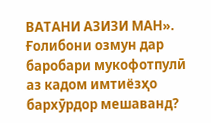ВАТАНИ АЗИЗИ МАН». Ғолибони озмун дар баробари мукофотпулӣ аз кадом имтиёзҳо бархӯрдор мешаванд?